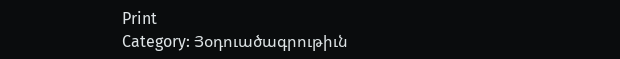Print
Category: Յօդուածագրութիւն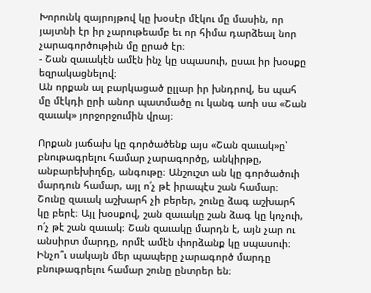Խորունկ զայրոյթով կը խօսէր մէկու մը մասին, որ յայտնի էր իր չարութեամբ եւ որ հիմա դարձեալ նոր չարագործութիւն մը ըրած էր։
- Շան զաւակէն ամէն ինչ կը սպասուի, ըսաւ իր խօսքը եզրակացնելով։
Ան որքան ալ բարկացած ըլլար իր խնդրով, ես պահ մը մէկդի ըրի անոր պատմածը ու կանգ առի սա «Շան զաւակ» յորջորջումին վրայ։

Որքան յաճախ կը գործածենք այս «Շան զաւակ»ը՝ բնութագրելու համար չարագործը, անկիրթը, անբարեխիղճը, անգութը։ Անշուշտ ան կը գործածուի մարդուն համար, այլ ո՛չ թէ իրապէս շան համար։ Շունը զաւակ աշխարհ չի բերեր, շունը ձագ աշխարհ կը բերէ։ Այլ խօսքով, շան զաւակը շան ձագ կը կոչուի, ո՛չ թէ շան զաւակ։ Շան զաւակը մարդն է, այն չար ու անսիրտ մարդը, որմէ ամէն փորձանք կը սպասուի։
Ինչո՞ւ սակայն մեր պապերը չարագործ մարդը բնութագրելու համար շունը ընտրեր են։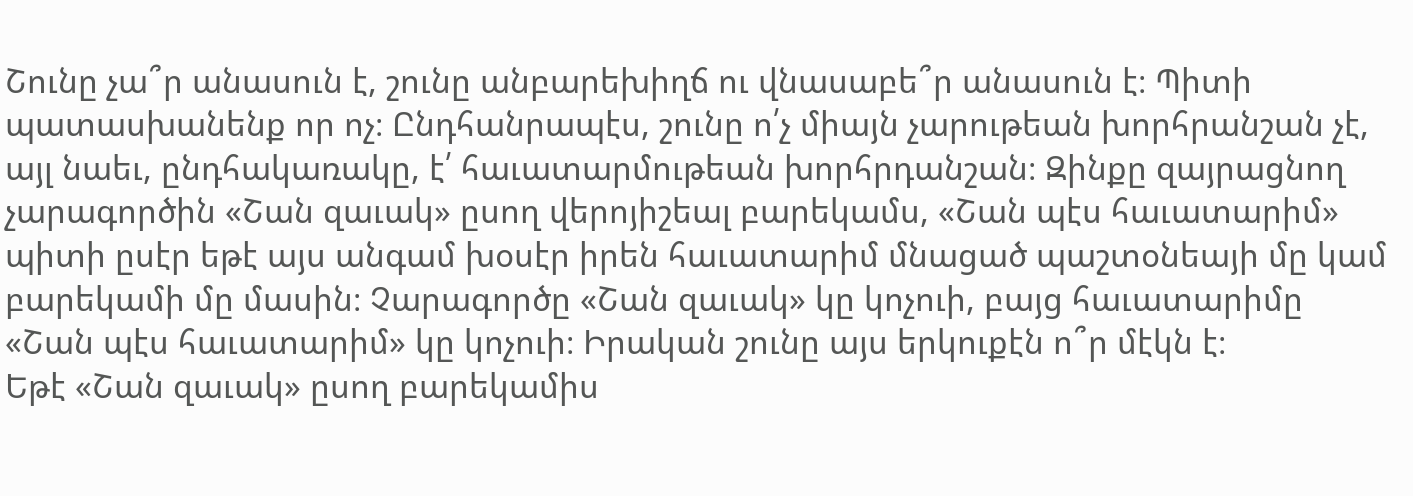Շունը չա՞ր անասուն է, շունը անբարեխիղճ ու վնասաբե՞ր անասուն է։ Պիտի պատասխանենք որ ոչ։ Ընդհանրապէս, շունը ո՛չ միայն չարութեան խորհրանշան չէ, այլ նաեւ, ընդհակառակը, է՛ հաւատարմութեան խորհրդանշան։ Զինքը զայրացնող չարագործին «Շան զաւակ» ըսող վերոյիշեալ բարեկամս, «Շան պէս հաւատարիմ» պիտի ըսէր եթէ այս անգամ խօսէր իրեն հաւատարիմ մնացած պաշտօնեայի մը կամ բարեկամի մը մասին։ Չարագործը «Շան զաւակ» կը կոչուի, բայց հաւատարիմը «Շան պէս հաւատարիմ» կը կոչուի։ Իրական շունը այս երկուքէն ո՞ր մէկն է։
Եթէ «Շան զաւակ» ըսող բարեկամիս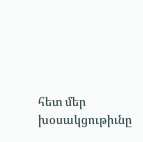հետ մեր խօսակցութիւնը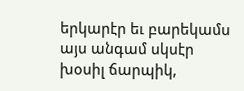երկարէր եւ բարեկամս այս անգամ սկսէր խօսիլ ճարպիկ,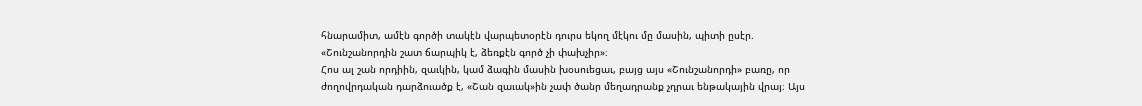հնարամիտ, ամէն գործի տակէն վարպետօրէն դուրս եկող մէկու մը մասին, պիտի ըսէր. «Շունշանորդին շատ ճարպիկ է, ձեռքէն գործ չի փախչիր»։
Հոս ալ շան որդիին, զաւկին, կամ ձագին մասին խօսուեցաւ, բայց այս «Շունշանորդի» բառը, որ ժողովրդական դարձուածք է, «Շան զաւակ»ին չափ ծանր մեղադրանք չդրաւ ենթակային վրայ։ Այս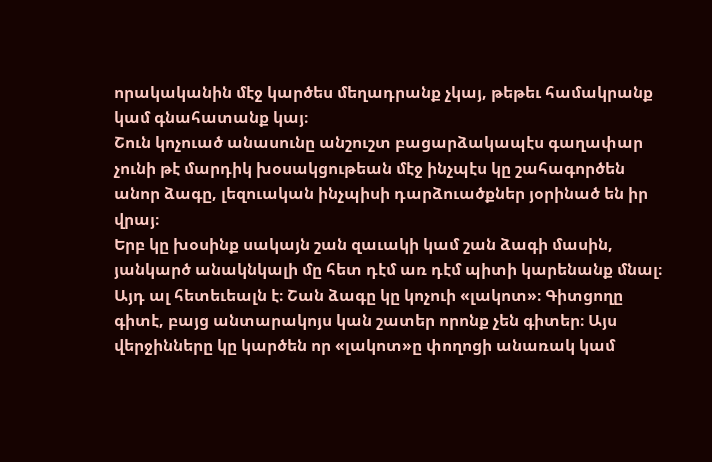որակականին մէջ կարծես մեղադրանք չկայ, թեթեւ համակրանք կամ գնահատանք կայ։
Շուն կոչուած անասունը անշուշտ բացարձակապէս գաղափար չունի թէ մարդիկ խօսակցութեան մէջ ինչպէս կը շահագործեն անոր ձագը, լեզուական ինչպիսի դարձուածքներ յօրինած են իր վրայ։
Երբ կը խօսինք սակայն շան զաւակի կամ շան ձագի մասին, յանկարծ անակնկալի մը հետ դէմ առ դէմ պիտի կարենանք մնալ։ Այդ ալ հետեւեալն է։ Շան ձագը կը կոչուի «լակոտ»։ Գիտցողը գիտէ, բայց անտարակոյս կան շատեր որոնք չեն գիտեր։ Այս վերջինները կը կարծեն որ «լակոտ»ը փողոցի անառակ կամ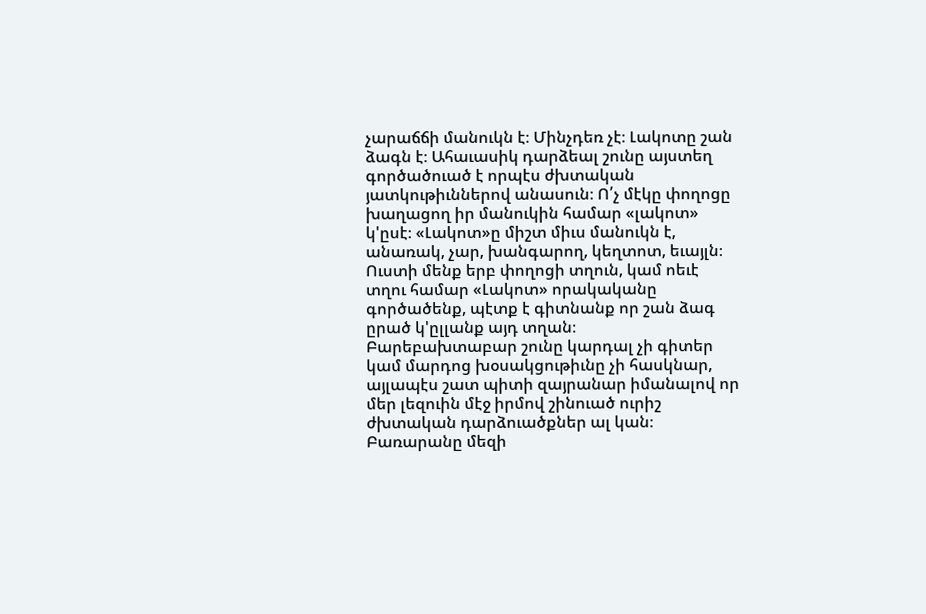չարաճճի մանուկն է։ Մինչդեռ չէ։ Լակոտը շան ձագն է։ Ահաւասիկ դարձեալ շունը այստեղ գործածուած է որպէս ժխտական յատկութիւններով անասուն։ Ո՛չ մէկը փողոցը խաղացող իր մանուկին համար «լակոտ» կ'ըսէ։ «Լակոտ»ը միշտ միւս մանուկն է, անառակ, չար, խանգարող, կեղտոտ, եւայլն։ Ուստի մենք երբ փողոցի տղուն, կամ ոեւէ տղու համար «Լակոտ» որակականը գործածենք, պէտք է գիտնանք որ շան ձագ ըրած կ'ըլլանք այդ տղան։
Բարեբախտաբար շունը կարդալ չի գիտեր կամ մարդոց խօսակցութիւնը չի հասկնար, այլապէս շատ պիտի զայրանար իմանալով որ մեր լեզուին մէջ իրմով շինուած ուրիշ ժխտական դարձուածքներ ալ կան։ Բառարանը մեզի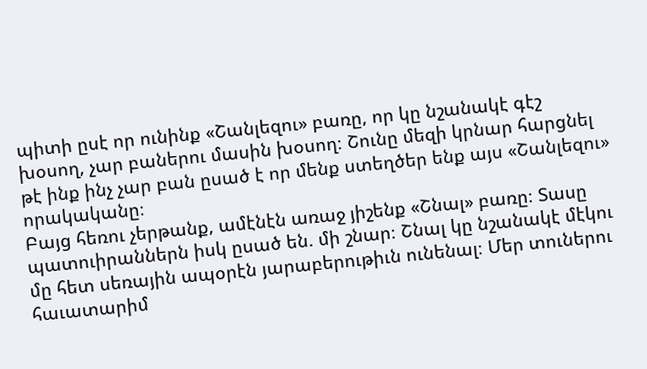պիտի ըսէ որ ունինք «Շանլեզու» բառը, որ կը նշանակէ գէշ խօսող, չար բաներու մասին խօսող։ Շունը մեզի կրնար հարցնել թէ ինք ինչ չար բան ըսած է որ մենք ստեղծեր ենք այս «Շանլեզու» որակականը։
Բայց հեռու չերթանք, ամէնէն առաջ յիշենք «Շնալ» բառը։ Տասը պատուիրաններն իսկ ըսած են. մի շնար։ Շնալ կը նշանակէ մէկու մը հետ սեռային ապօրէն յարաբերութիւն ունենալ։ Մեր տուներու հաւատարիմ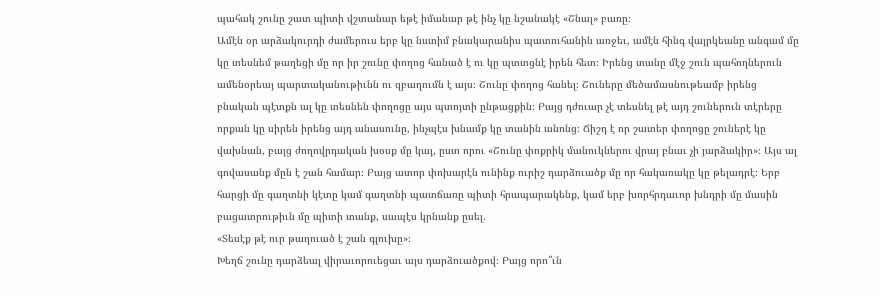պահակ շունը շատ պիտի վշտանար եթէ իմանար թէ ինչ կը նշանակէ «Շնալ» բառը։
Ամէն օր արձակուրդի ժամերուս երբ կը նստիմ բնակարանիս պատուհանին առջեւ, ամէն հինգ վայրկեանը անգամ մը կը տեսնեմ թաղեցի մը որ իր շունը փողոց հանած է ու կը պտտցնէ իրեն հետ։ Իրենց տանը մէջ շուն պահողներուն ամենօրեայ պարտականութիւնն ու զբաղումն է այս։ Շունը փողոց հանել։ Շուները մեծամասնութեամբ իրենց բնական պէտքն ալ կը տեսնեն փողոցը այս պտոյտի ընթացքին։ Բայց դժուար չէ տեսնել թէ այդ շուներուն տէրերը որքան կը սիրեն իրենց այդ անասունը, ինչպէս խնամք կը տանին անոնց։ Ճիշդ է որ շատեր փողոցը շուներէ կը վախնան, բայց ժողովրդական խօսք մը կայ, ըստ որու «Շունը փոքրիկ մանուկներու վրայ բնաւ չի յարձակիր»։ Այս ալ գովասանք մըն է շան համար։ Բայց ատոր փոխարէն ունինք ուրիշ դարձուածք մը որ հակառակը կը թելադրէ։ Երբ հարցի մը գաղտնի կէտը կամ գաղտնի պատճառը պիտի հրապարակենք, կամ երբ խորհրդաւոր խնդրի մը մասին բացատրութիւն մը պիտի տանք, սապէս կրնանք ըսել.
«Տեսէք թէ ուր թաղուած է շան գլուխը»։
Խեղճ շունը դարձեալ վիրաւորուեցաւ այս դարձուածքով։ Բայց որո՞ւն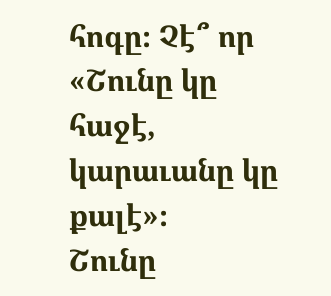հոգը։ Չէ՞ որ «Շունը կը հաջէ, կարաւանը կը քալէ»։
Շունը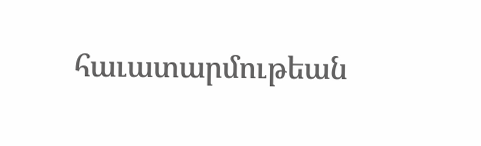հաւատարմութեան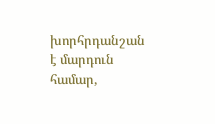խորհրդանշան է մարդուն համար,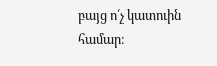բայց ո՛չ կատուին համար։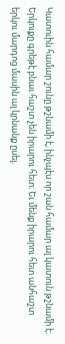Կատուին համար շունը թշնամի է, ինչպէս որ շան համար ալ կատուն թշնամի է։ Երկուքը գրեթէ բնաւ հաշտ չեն իրարու հետ։ Եւ մենք իրարու հետ անհաշտ երկու մարդոց մասին ալ կրնանք ըսել.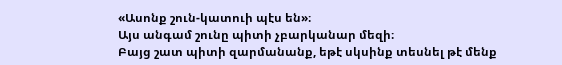«Ասոնք շուն-կատուի պէս են»։
Այս անգամ շունը պիտի չբարկանար մեզի։
Բայց շատ պիտի զարմանանք, եթէ սկսինք տեսնել թէ մենք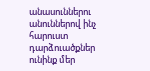անասուններու անուններով ինչ հարուստ դարձուածքներ ունինք մեր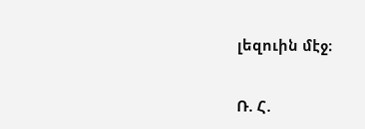լեզուին մէջ։


Ռ. Հ.